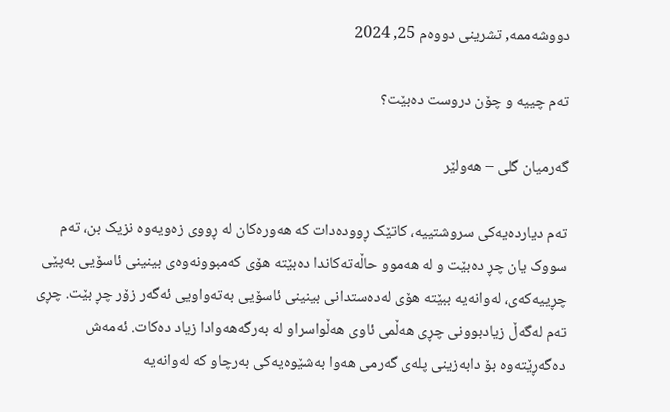دووشەممە, تشرینی دووه‌م 25, 2024

تەم چییە و چۆن دروست دەبێت؟

گەرمیان گلی – هه‌ولێر

تەم دیاردەیەکی سروشتییە، کاتێک ڕوودەدات کە هەورەکان لە ڕووی زەویەوە نزیک بن، تەم سووک یان چڕ دەبێت و لە هەموو حاڵەتەکاندا دەبێتە هۆی کەمبوونەوەی بینینی ئاسۆیی بەپێی چڕییەکەی، لەوانەیە ببێتە هۆی لەدەستدانی بینینی ئاسۆیی بەتەواویی ئەگەر زۆر چڕ بێت. چڕی تەم لەگەڵ زیادبوونی چڕی هەڵمی ئاوی هەڵواسراو لە بەرگەهەوادا زیاد دەکات. ئەمەش دەگەڕێتەوە بۆ دابەزینی پلەی گەرمی هەوا بەشێوەیەکی بەرچاو کە لەوانەیە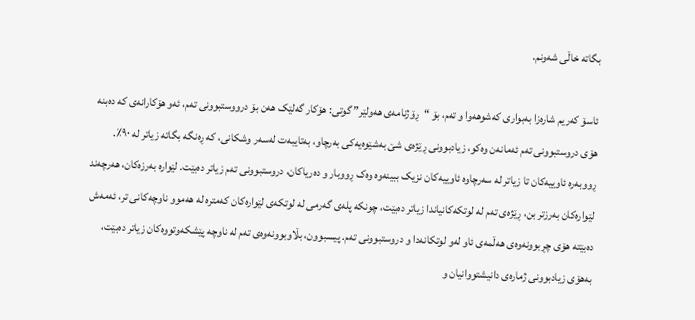بگاتە خاڵی شەونم.

ئاسۆ کەریم شارەزا بەبواری کەشوهەوا و تەم، بۆ “ڕۆژنامەی هەولێر” گوتی: هۆکار گەلێک هەن بۆ درووستبوونی تەم، ئەو هۆکارانەی کە دەبنە هۆی دروستبوونی تەم ئەمانەن وەکو، زیادبوونی ڕێژەی شێ بەشێوەیەکی بەرچاو، بەتایبەت لەسەر وشکانی، کە ڕەنگە بگاتە زیاتر لە ٩٠٪. ڕووبەرە ئاوییەکان تا زیاتر لە سەرچاوە ئاوییەکان نزیک ببینەوە وەک ڕووبار و دەریاکان، دروستبوونی تەم زیاتر دەبێت. لێوارە بەرزەکان، هەرچەند لێوارەکان بەرزتر بن، ڕێژەی تەم لە لوتکەکانیاندا زیاتر دەبێت، چونکە پلەی گەرمی لە لوتکەی لێوارەکان کەمترە لە هەموو ناوچەکانی تر، ئەمەش دەبێتە هۆی چڕبوونەوەی هەڵمەی ئاو لەو لوتکانەدا و دروستبوونی تەم. پیسبوون، بڵاوبوونەوەی تەم لە ناوچە پێشکەوتووەکان زیاتر دەبێت، بەهۆی زیادبوونی ژمارەی دانیشتووانیان و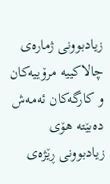زیادبوونی ژمارەی چالاکییە مرۆییەکان و کارگەکان ئەمەش دەبێتە هۆی زیادبوونی ڕێژەی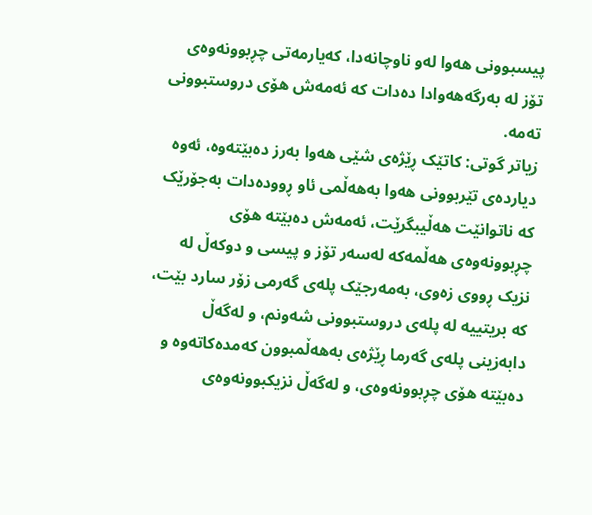پیسبوونی هەوا لەو ناوچانەدا، کەیارمەتی چڕبوونەوەی تۆز لە بەرگەهەوادا دەدات کە ئەمەش هۆی دروستبوونی تەمە.
زیاتر گوتی: کاتێک ڕێژەی شێی هەوا بەرز دەبێتەوە، ئەوە دیاردەی تێربوونی هەوا بەهەڵمی ئاو ڕوودەدات بەجۆرێک کە ناتوانێت هەڵیبگرێت، ئەمەش دەبێتە هۆی چڕبوونەوەی هەڵمەکە لەسەر تۆز و پیسی و دوکەڵ لە نزیک ڕووی زەوی، بەمەرجێک پلەی گەرمی زۆر سارد بێت، کە بریتییە لە پلەی دروستبوونی شەونم، و لەگەڵ دابەزینی پلەی گەرما ڕێژەی بەهەڵمبوون کەمدەکاتەوە و دەبێتە هۆی چڕبوونەوەی، و لەگەڵ نزیکبوونەوەی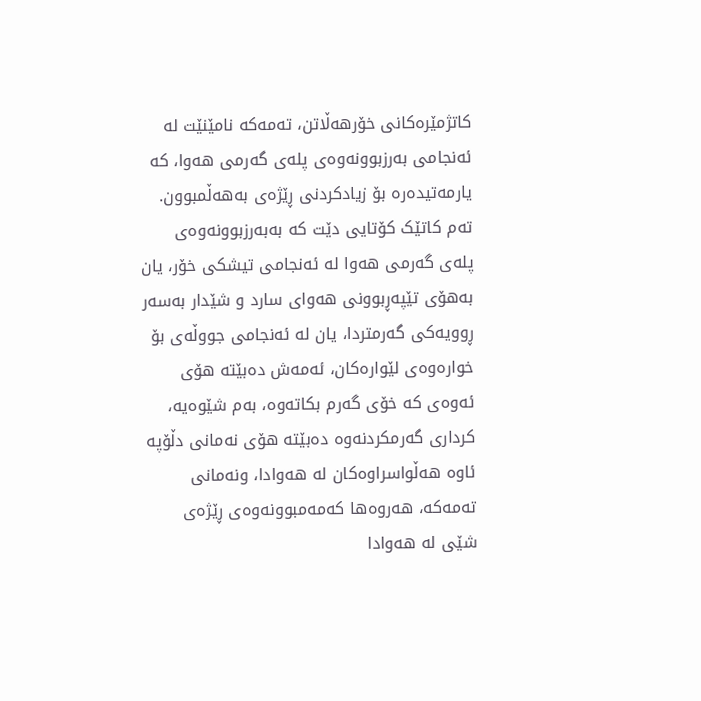کاتژمێرەکانی خۆرهەڵاتن، تەمەکە نامێنێت لە ئەنجامی بەرزبوونەوەی پلەی گەرمی هەوا، کە یارمەتیدەرە بۆ زیادکردنی ڕێژەی بەهەڵمبوون. تەم کاتێک کۆتایی دێت کە بەبەرزبوونەوەی پلەی گەرمی هەوا لە ئەنجامی تیشکی خۆر، یان بەهۆی تێپەڕبوونی هەوای سارد و شێدار بەسەر ڕوویەکی گەرمتردا، یان لە ئەنجامی جووڵەی بۆ خوارەوەی لێوارەکان، ئەمەش دەبێتە هۆی ئەوەی کە خۆی گەرم بکاتەوە، بەم شێوەیە، کرداری گەرمکردنەوە دەبێتە هۆی نەمانی دڵۆپە ئاوە هەڵواسراوەکان لە هەوادا، ونەمانی تەمەکە، هەروەها کەمەمبوونەوەی ڕێژەی شێی لە هەوادا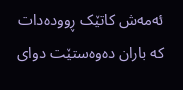ئەمەش کاتێک ڕوودەدات کە باران دەوەستێت دوای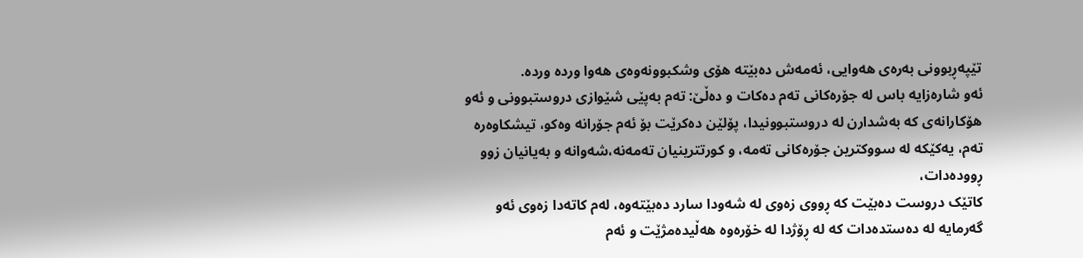تێپەڕبوونی بەرەی هەوایی، ئەمەش دەبێتە هۆی وشکبوونەوەی هەوا وردە وردە.
ئەو شارەزایە باس لە جۆرەکانی تەم دەکات و دەڵێ: تەم بەپێی شێوازی دروستبوونی و ئەو هۆکارانەی کە بەشدارن لە دروستبوونیدا، پۆلێن دەکرێت بۆ ئەم جۆرانە وەکو، تیشکاوەرە تەم، یەکێکە لە سووکترین جۆرەکانی تەمە، و کورتترینیان تەمەنە،شەوانە و بەیانیان زوو ڕوودەدات،
کاتێک دروست دەبێت کە ڕووی زەوی لە شەودا سارد دەبێتەوە، لەم کاتەدا زەوی ئەو گەرمایە لە دەستدەدات کە لە ڕۆژدا لە خۆرەوە هەڵیدەمژێت و ئەم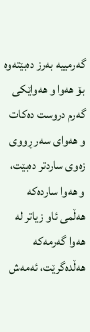گەرمییە بەرز دەبێتەوە بۆ هەوا و هەواێکی گەرم دروست دەکات و هەوای سەر ڕووی زەوی ساردتر دەبێت، و هەوا ساردەکە هەڵمی ئاو زیاتر لە هەوا گەرمەکە هەڵدەگرێت، ئەمەش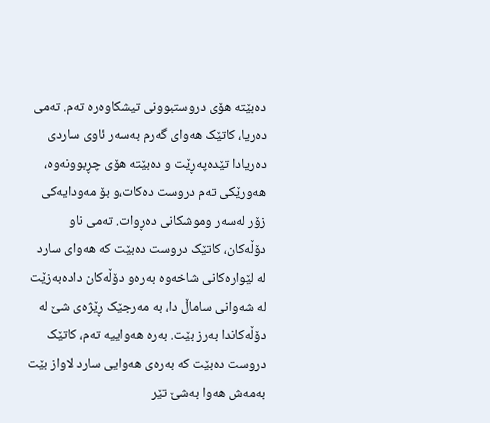دەبێتە هۆی دروستبوونی تیشکاوەرە تەم. تەمی دەریا، کاتێک هەوای گەرم بەسەر ئاوی ساردی دەریادا تێدەپەڕێت و دەبێتە هۆی چڕبوونەوە، هەورێکی تەم دروست دەکات،و بۆ مەودایەکی زۆر لەسەر وموشکانی دەڕوات. تەمی ناو دۆڵەکان، کاتێک دروست دەبێت کە هەوای سارد لە لێوارەکانی شاخەوە بەرەو دۆڵەکان دادەبەزێت لە شەوانی ساماڵ دا، بە مەرجێک ڕێژەی شێ لە دۆڵەکاندا بەرز بێت. بەرە هەواییە تەم، کاتێک دروست دەبێت کە بەرەی هەوایی سارد لاواز بێت بەمەش هەوا بەشێ تێر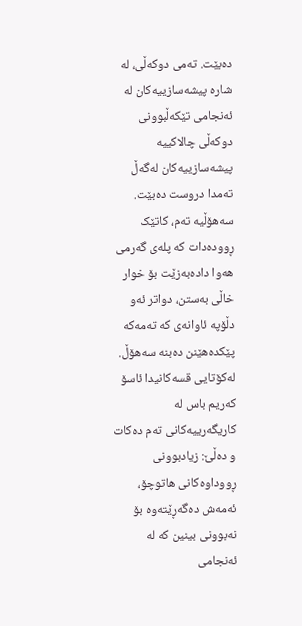دەبێت. تەمی دوکەڵی، لە شارە پیشەسازییەکان لە ئەنجامی تێکەڵبوونی دوکەڵی چالاکییە پیشەسازییەکان لەگەڵ تەمدا دروست دەبێت. سەهۆڵیە تەم، کاتێک ڕوودەدات کە پلەی گەرمی هەوا دادەبەزێت بۆ خوار خاڵی بەستن، دواتر ئەو دڵۆپە ئاوانەی کە تەمەکە پێکدەهێنن دەبنە سەهۆڵ.
لەکۆتایی قسەکانیدا ئاسۆ کەریم باس لە کاریگەرییەکانی تەم دەکات و دەڵێ: زیادبوونی ڕووداوەکانی هاتوچۆ، ئەمەش دەگەڕێتەوە بۆ نەبوونی بینین کە لە ئەنجامی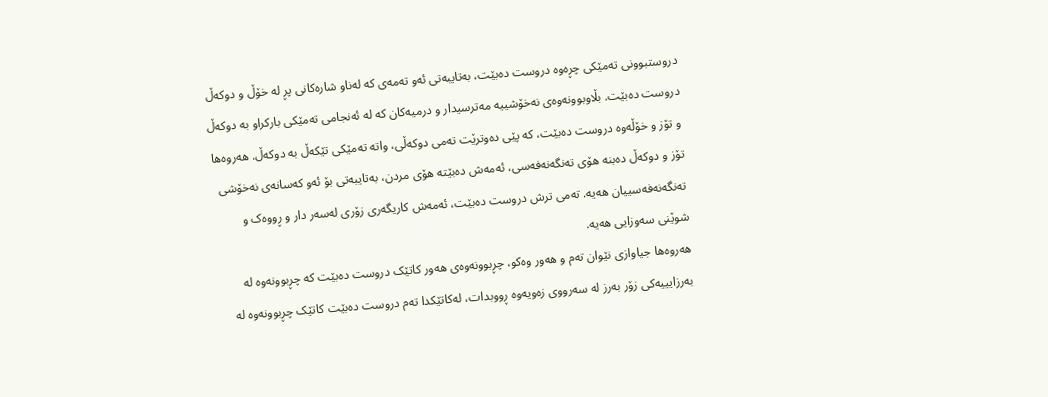دروستبوونی تەمێکی چڕەوە دروست دەبێت، بەتایبەتی ئەو تەمەی کە لەناو شارەکانی پڕ لە خۆڵ و دوکەڵ دروست دەبێت. بڵاوبوونەوەی نەخۆشییە مەترسیدار و درمیەکان کە لە ئەنجامی تەمێکی باركراو بە دوکەڵ و تۆز و خۆڵەوە دروست دەبێت، کە پێی دەوترێت تەمی دوکەڵی، واتە تەمێکی تێکەڵ بە دوکەڵ. هەروەها تۆز و دوکەڵ دەبنە هۆی تەنگەنەفەسی، ئەمەش دەبێتە هۆی مردن، بەتایبەتی بۆ ئەو کەسانەی نەخۆشی تەنگەنەفەسییان هەیە. تەمی ترش دروست دەبێت، ئەمەش کاریگەری زۆری لەسەر دار و ڕووەک و شوێنی سەوزایی هەیە.
هەروەها جیاوازی نێوان تەم و هەور وەکو، چڕبوونەوەی هەور کاتێک دروست دەبێت کە چڕبوونەوە لە بەرزایییەکی زۆر بەرز لە سەرووی زەویەوە ڕووبدات، لەکاتێکدا تەم دروست دەبێت کاتێک چڕبوونەوە لە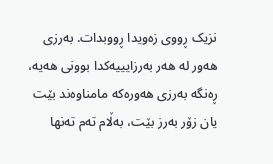نزیک ڕووی زەویدا ڕووبدات. بەرزی هەور لە هەر بەرزایییەکدا بوونی هەیە، ڕەنگە بەرزی هەورەکە مامناوەند بێت یان زۆر بەرز بێت، بەڵام تەم تەنها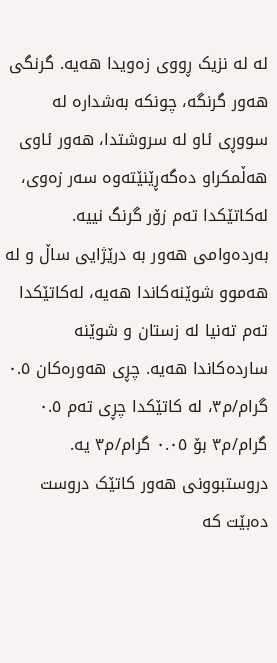لە لە نزیک ڕووی زەویدا هەیە. گرنگی هەور گرنگە، چونکە بەشدارە لە سووڕی ئاو لە سروشتدا، هەور ئاوی هەڵمکراو دەگەڕێنێتەوە سەر زەوی، لەکاتێکدا تەم زۆر گرنگ نییە. بەردەوامی هەور بە درێژایی ساڵ و لە هەموو شوێنەکاندا هەیە، لەکاتێکدا تەم تەنیا لە زستان و شوێنە ساردەکاندا هەیە. چڕی هەورەکان ٠.٥ گرام/م٣، لە کاتێکدا چڕی تەم ٠.٥ گرام/م٣ بۆ ٠.٠٥ گرام/م٣ یە. دروستبوونی هەور کاتێک دروست دەبێت کە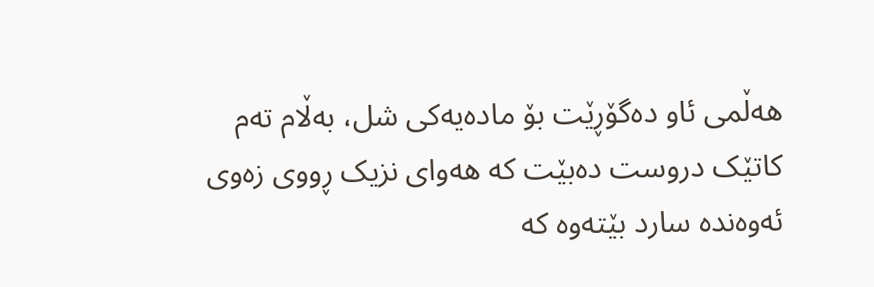هەڵمی ئاو دەگۆڕێت بۆ مادەیەکی شل، بەڵام تەم کاتێک دروست دەبێت کە هەوای نزیک ڕووی زەوی ئەوەندە سارد بێتەوە کە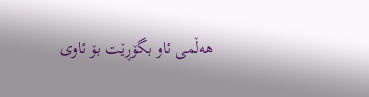هەڵمی ئاو بگۆڕێت بۆ ئاوی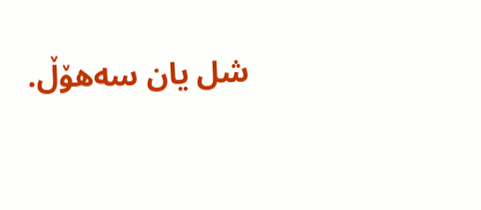شل یان سەهۆڵ.